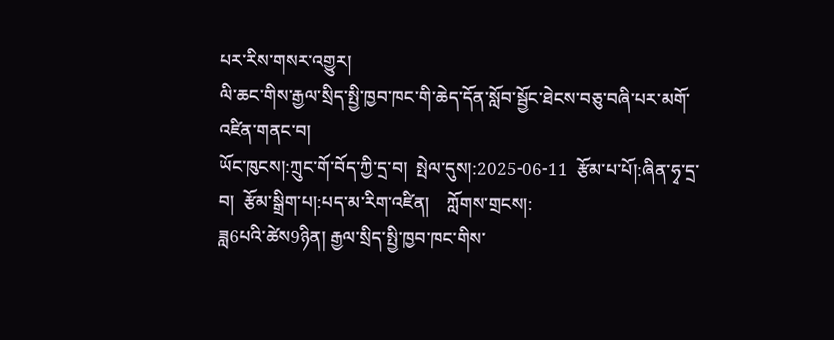པར་རིས་གསར་འགྱུར།
ལི་ཆང་གིས་རྒྱལ་སྲིད་སྤྱི་ཁྱབ་ཁང་གི་ཆེད་དོན་སློབ་སྦྱོང་ཐེངས་བཅུ་བཞི་པར་མགོ་འཛིན་གནང་བ།
ཡོང་ཁུངས།:ཀྲུང་གོ་བོད་ཀྱི་དྲ་བ།  སྤེལ་དུས།:2025-06-11  རྩོམ་པ་པོ།:ཞིན་ཧྭ་དྲ་བ།  རྩོམ་སྒྲིག་པ།:པད་མ་རིག་འཛིན།    ཀློགས་གྲངས།:
ཟླ6པའི་ཚེས9ཉིན། རྒྱལ་སྲིད་སྤྱི་ཁྱབ་ཁང་གིས་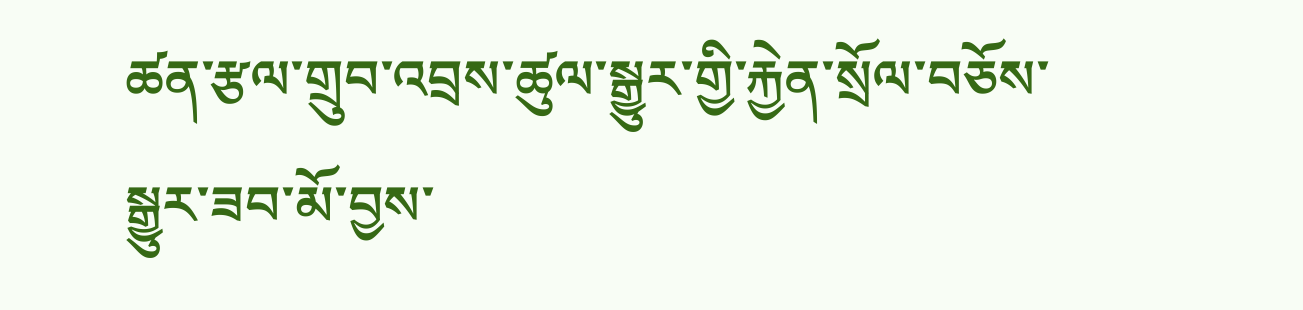ཚན་རྩལ་གྲུབ་འབྲས་ཚུལ་སྒྱུར་གྱི་རྐྱེན་སྲོལ་བཅོས་སྒྱུར་ཟབ་མོ་བྱས་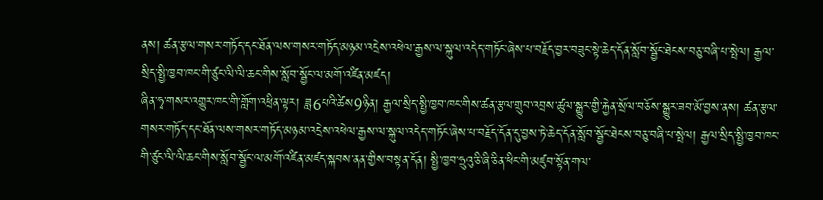ནས། ཚན་རྩལ་གསར་གཏོད་དང་ཐོན་ལས་གསར་གཏོད་མཉམ་འདྲེས་འཕེལ་རྒྱས་ལ་སྐུལ་འདེད་གཏོང་ཞེས་པ་བརྗོད་བྱར་བཟུང་སྟེ་ཆེད་དོན་སློབ་སྦྱོང་ཐེངས་བཅུ་བཞི་པ་སྤེལ། རྒྱལ་སྲིད་སྤྱི་ཁྱབ་ཁང་གི་ཙུང་ལི་ལི་ཆང་གིས་སློབ་སྦྱོང་ལ་མགོ་འཛིན་མཛད།
ཞིན་ཧྭ་གསར་འགྱུར་ཁང་གི་གློག་འཕྲིན་ལྟར། ཟླ6པའི་ཚེས9ཉིན། རྒྱལ་སྲིད་སྤྱི་ཁྱབ་ཁང་གིས་ཚན་རྩལ་གྲུབ་འབྲས་ཚུལ་སྒྱུར་གྱི་རྐྱེན་སྲོལ་བཅོས་སྒྱུར་ཟབ་མོ་བྱས་ནས། ཚན་རྩལ་གསར་གཏོད་དང་ཐོན་ལས་གསར་གཏོད་མཉམ་འདྲེས་འཕེལ་རྒྱས་ལ་སྐུལ་འདེད་གཏོང་ཞེས་པ་བརྗོད་དོན་དུ་བྱས་ཏེ་ཆེད་དོན་སློབ་སྦྱོང་ཐེངས་བཅུ་བཞི་པ་སྤེལ། རྒྱལ་སྲིད་སྤྱི་ཁྱབ་ཁང་གི་ཙུང་ལི་ལི་ཆང་གིས་སློབ་སྦྱོང་ལ་མགོ་འཛིན་མཛད་སྐབས་ནན་གྱིས་བསྟན་དོན། སྤྱི་ཁྱབ་ཧྲུའུ་ཅི་ཞི་ཅིན་ཕིང་གི་མཛུབ་སྟོན་གལ་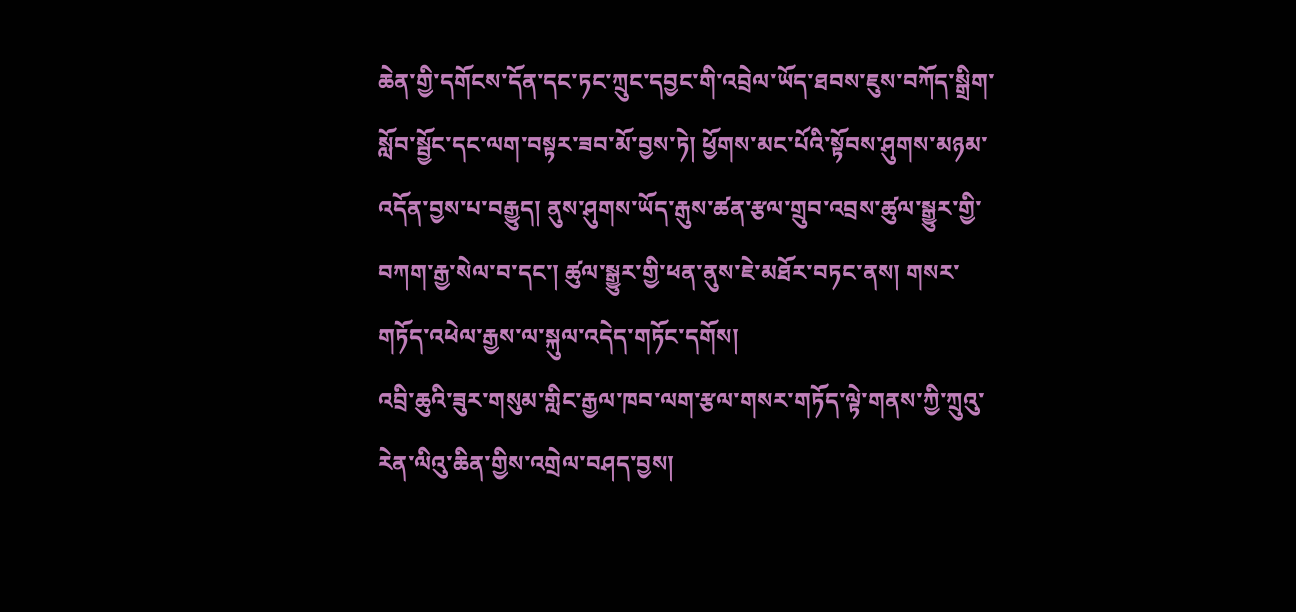ཆེན་གྱི་དགོངས་དོན་དང་ཏང་ཀྲུང་དབྱང་གི་འབྲེལ་ཡོད་ཐབས་ཇུས་བཀོད་སྒྲིག་སློབ་སྦྱོང་དང་ལག་བསྟར་ཟབ་མོ་བྱས་ཏེ། ཕྱོགས་མང་པོའི་སྟོབས་ཤུགས་མཉམ་འདོན་བྱས་པ་བརྒྱུད། ནུས་ཤུགས་ཡོད་རྒུས་ཚན་རྩལ་གྲུབ་འབྲས་ཚུལ་སྒྱུར་གྱི་བཀག་རྒྱ་སེལ་བ་དང་། ཚུལ་སྒྱུར་གྱི་ཕན་ནུས་ཇེ་མཐོར་བཏང་ནས། གསར་གཏོད་འཕེལ་རྒྱས་ལ་སྐུལ་འདེད་གཏོང་དགོས།
འབྲི་ཆུའི་ཟུར་གསུམ་གླིང་རྒྱལ་ཁབ་ལག་རྩལ་གསར་གཏོད་ལྟེ་གནས་ཀྱི་ཀྲུའུ་རེན་ལིའུ་ཆིན་གྱིས་འགྲེལ་བཤད་བྱས།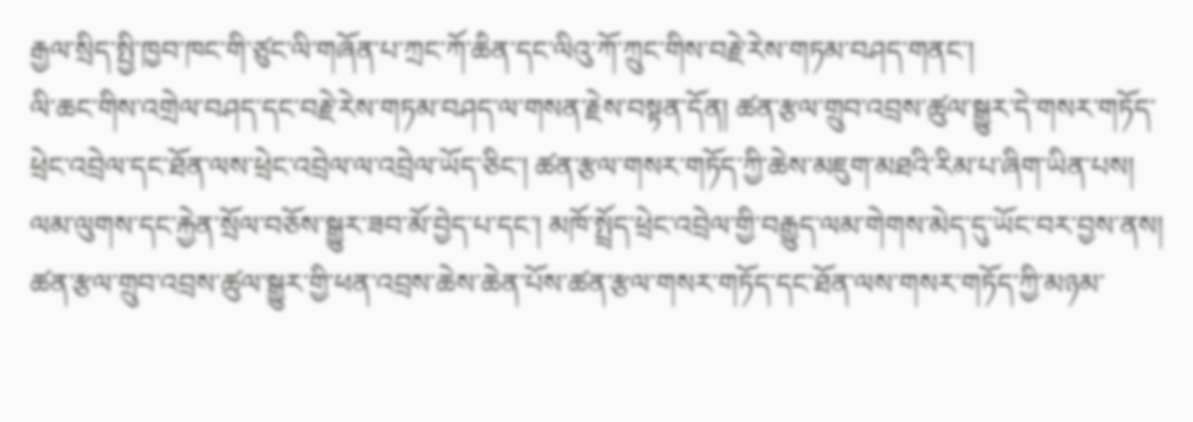རྒྱལ་སྲིད་སྤྱི་ཁྱབ་ཁང་གི་ཙུང་ལི་གཞོན་པ་ཀྲང་ཀོ་ཆིན་དང་ལིའུ་ཀོ་ཀྲུང་གིས་བརྗེ་རེས་གཏམ་བཤད་གནང་།
ལི་ཆང་གིས་འགྲེལ་བཤད་དང་བརྗེ་རེས་གཏམ་བཤད་ལ་གསན་རྗེས་བསྟན་དོན། ཚན་རྩལ་གྲུབ་འབྲས་ཚུལ་སྒྱུར་དེ་གསར་གཏོད་ཕྲེང་འབྲེལ་དང་ཐོན་ལས་ཕྲེང་འབྲེལ་ལ་འབྲེལ་ཡོད་ཅིང་། ཚན་རྩལ་གསར་གཏོད་ཀྱི་ཆེས་མཇུག་མཐའི་རིམ་པ་ཞིག་ཡིན་པས། ལམ་ལུགས་དང་རྐྱེན་སྲོལ་བཅོས་སྒྱུར་ཟབ་མོ་བྱེད་པ་དང་། མཁོ་སྤྲོད་ཕྲེང་འབྲེལ་གྱི་བརྒྱུད་ལམ་གེགས་མེད་དུ་ཡོང་བར་བྱས་ནས། ཚན་རྩལ་གྲུབ་འབྲས་ཚུལ་སྒྱུར་གྱི་ཕན་འབྲས་ཆེས་ཆེན་པོས་ཚན་རྩལ་གསར་གཏོད་དང་ཐོན་ལས་གསར་གཏོད་ཀྱི་མཉམ་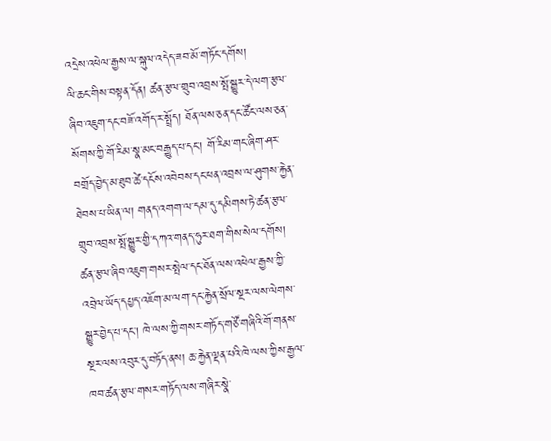འདྲེས་འཕེལ་རྒྱས་ལ་སྐུལ་འདེད་ཟབ་མོ་གཏོང་དགོས།
ལི་ཆང་གིས་བསྟན་དོན། ཚན་རྩལ་གྲུབ་འབྲས་སྤོ་སྒྱུར་དེ་ལག་རྩལ་ཞིབ་འཇུག་དང་བཟོ་འགོད་ར་སྤྲོད། ཐོན་ལས་ཅན་དང་ཚོང་ལས་ཅན་སོགས་ཀྱི་གོ་རིམ་སྣ་མང་བརྒྱུད་པ་དང་། གོ་རིམ་གང་ཞིག་ཤར་བགྲོད་བྱེད་མ་ཐུབ་ཚེ་དངོས་འབེབས་དང་ཕན་འབྲས་ལ་ཤུགས་རྐྱེན་ཐེབས་པ་ཡིན་ལ། གནད་འགག་ལ་དམ་དུ་དམིགས་ཏེ་ཚན་རྩལ་གྲུབ་འབྲས་སྤོ་སྒྱུར་གྱི་དཀའ་གནད་ཧུར་ཐག་གིས་སེལ་དགོས། ཚན་རྩལ་ཞིབ་འཇུག་གསར་སྤེལ་དང་ཐོན་ལས་འཕེལ་རྒྱས་ཀྱི་འབྲེལ་ཡོད་དཔྱད་འཇོག་མ་ལག་དང་རྐྱེན་སྲོལ་སྔར་ལས་ལེགས་སྒྱུར་བྱེད་པ་དང་། ཁེ་ལས་ཀྱི་གསར་གཏོད་གཙོ་གཞིའི་གོ་གནས་སྔར་ལས་འབུར་དུ་བཏོད་ནས། ཆ་རྐྱེན་ལྡན་པའི་ཁེ་ལས་ཀྱིས་རྒྱལ་ཁབ་ཚན་རྩལ་གསར་གཏོད་ལས་གཞིར་སྣེ་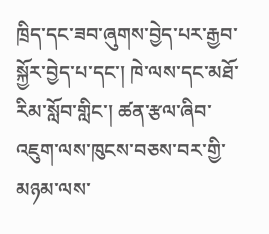ཁྲིད་དང་ཟབ་ཞུགས་བྱེད་པར་རྒྱབ་སྐྱོར་བྱེད་པ་དང་། ཁེ་ལས་དང་མཐོ་རིམ་སློབ་གླིང་། ཚན་རྩལ་ཞིབ་འཇུག་ལས་ཁུངས་བཅས་བར་གྱི་མཉམ་ལས་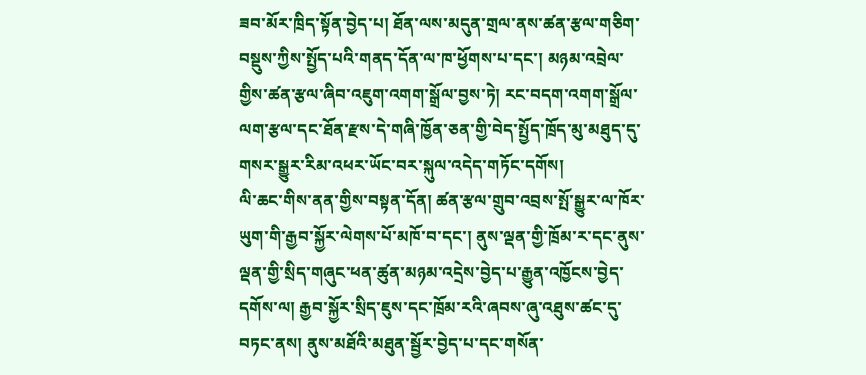ཟབ་མོར་ཁྲིད་སྟོན་བྱེད་པ། ཐོན་ལས་མདུན་གྲལ་ནས་ཚན་རྩལ་གཅིག་བསྡུས་ཀྱིས་སྤྱོད་པའི་གནད་དོན་ལ་ཁ་ཕྱོགས་པ་དང་། མཉམ་འབྲེལ་གྱིས་ཚན་རྩལ་ཞིབ་འཇུག་འགག་སྒྲོལ་བྱས་ཏེ། རང་བདག་འགག་སྒྲོལ་ལག་རྩལ་དང་ཐོན་རྫས་དེ་གཞི་ཁྱོན་ཅན་གྱི་བེད་སྤྱོད་ཁྲོད་མུ་མཐུད་དུ་གསར་སྒྱུར་རིམ་འཕར་ཡོང་བར་སྐུལ་འདེད་གཏོང་དགོས།
ལི་ཆང་གིས་ནན་གྱིས་བསྟན་དོན། ཚན་རྩལ་གྲུབ་འབྲས་སྤོ་སྒྱུར་ལ་ཁོར་ཡུག་གི་རྒྱབ་སྐྱོར་ལེགས་པོ་མཁོ་བ་དང་། ནུས་ལྡན་གྱི་ཁྲོམ་ར་དང་ནུས་ལྡན་གྱི་སྲིད་གཞུང་ཕན་ཚུན་མཉམ་འདྲེས་བྱེད་པ་རྒྱུན་འཁྱོངས་བྱེད་དགོས་ལ། རྒྱབ་སྐྱོར་སྲིད་ཇུས་དང་ཁྲོམ་རའི་ཞབས་ཞུ་འཐུས་ཚང་དུ་བཏང་ནས། ནུས་མཐོའི་མཐུན་སྦྱོར་བྱེད་པ་དང་གསོན་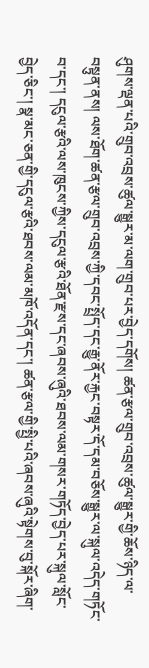ཤུགས་ལྡན་པའི་གྲུབ་འབྲས་ཚུལ་སྒྱུར་མ་ལག་གྲུབ་པར་བྱེད་དགོས། ཚན་རྩལ་གྲུབ་འབྲས་ཚུལ་སྒྱུར་གྱི་ཆོས་ཉིད་ལ་བསྟུན་ནས། ལས་ཐོག་ཚན་རྩལ་གྲུབ་འབྲས་ཀྱི་དབང་སྤྲོད་དང་རྒྱུ་ནོར་རྐྱང་བསྟར་དོ་དམ་བཅོས་སྒྱུར་ལ་སྐུལ་འདེད་གཏོང་བ་དང་། དངུལ་རྩའི་ལས་ཁུངས་ཀྱིས་དངུལ་རྩའི་ཐོན་རྫས་དང་ཞབས་ཞུའི་ཐབས་ལམ་གསར་གཏོད་བྱེད་པར་སྐུལ་སློང་བྱེད་ཅིང་། སྣ་མང་ཅན་གྱི་དངུལ་རྩའི་ཐབས་ལམ་མཁོ་འདོན་དང་། ཚན་རྩལ་གྱི་སྤྱི་པའི་ཞབས་ཞུའི་སྟེགས་བུ་སྐོར་ཞིག་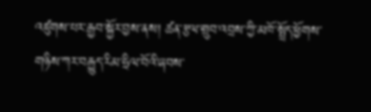འཛུགས་པར་རྒྱབ་སྐྱོར་བྱས་ནས། ཚན་རྩལ་གྲུབ་འབྲས་ཀྱི་མཁོ་སྤྲོད་ཕྱོགས་གཉིས་ཀར་བརྒྱུད་རིམ་ཧྲིལ་བོའི་ཞབས་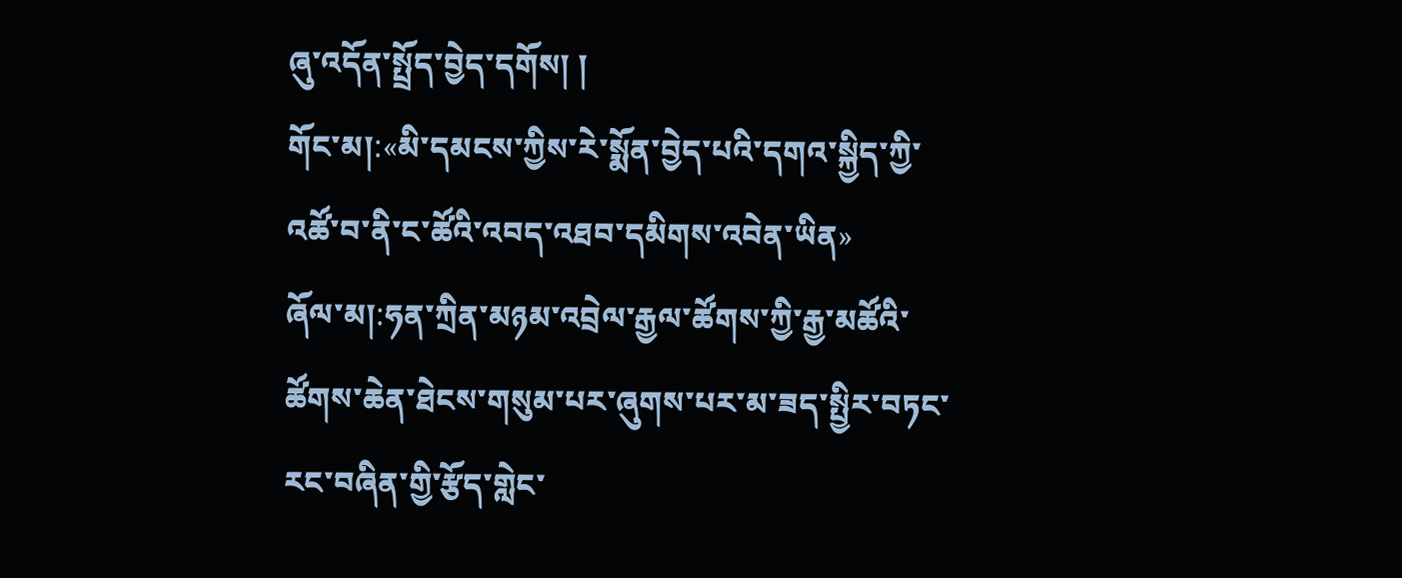ཞུ་འདོན་སྤྲོད་བྱེད་དགོས། །
གོང་མ།:«མི་དམངས་ཀྱིས་རེ་སྨོན་བྱེད་པའི་དགའ་སྐྱིད་ཀྱི་འཚོ་བ་ནི་ང་ཚོའི་འབད་འཐབ་དམིགས་འབེན་ཡིན»
ཞོལ་མ།:ཧན་ཀྲིན་མཉམ་འབྲེལ་རྒྱལ་ཚོགས་ཀྱི་རྒྱ་མཚོའི་ཚོགས་ཆེན་ཐེངས་གསུམ་པར་ཞུགས་པར་མ་ཟད་སྤྱིར་བཏང་རང་བཞིན་གྱི་རྩོད་གླེང་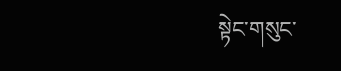སྟེང་གསུང་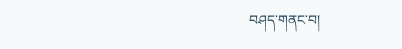བཤད་གནང་བ།